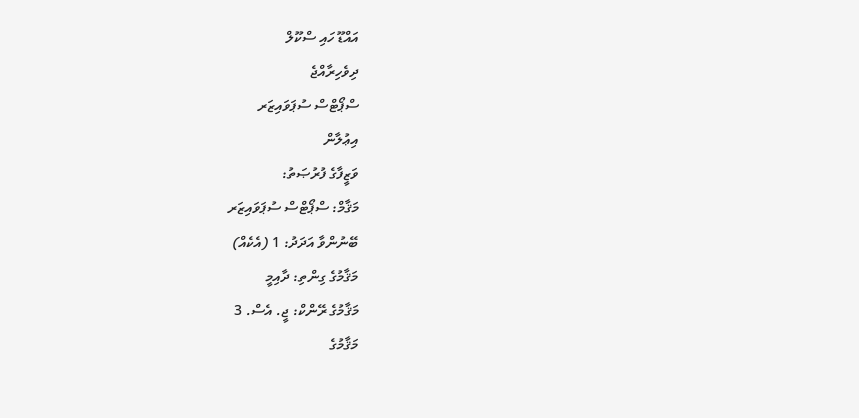އައްޑޫ ހައި ސްކޫލް
ދިވެހިރާއްޖެ
ސްޕޯޓްސް ސުޕަވައިޒަރ
އިޢުލާން
ވަޒީފާގެ ފުރުޞަތު:
މަޤާމް: ސްޕޯޓްސް ސުޕަވައިޒަރ
ބޭނުންވާ އަދަދު: 1 (އެކެއް)
މަޤާމުގެ ގިންތި: ދާއިމީ
މަޤާމުގެ ރޭންކް: ޖީ. އެސް. 3
މަޤާމުގެ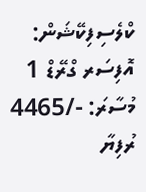ކްލެސިފިކޭޝަން: އޮފިސަރ ގްރޭޑް 1
މުސާރަ: -/4465 ރުފިޔާ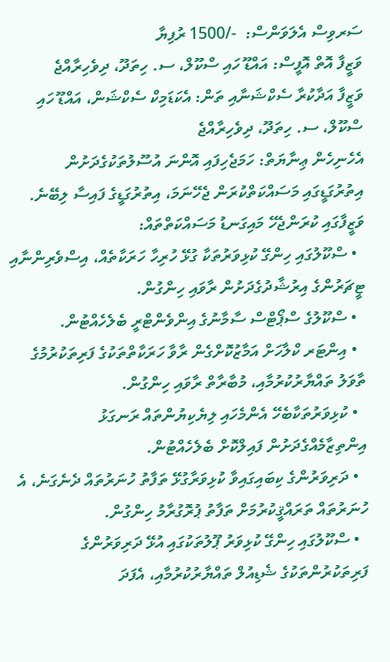ސަރވިސް އެލަވަންސް:  -/1500 ރުފިޔާ
ވަޒީފާ އޮތް އޮފީސް: އައްޑޫ ހައި ސްކޫލް، ސ. ހިތަދޫ، ދިވެހިރާއްޖެ
ވަޒީފާ އަދާކުރާ ސެކްޝަނާއި ތަން: އެކަޑަމިކް ސެކްޝަން، އައްޑޫ ހައި ސްކޫލް، ސ. ހިތަދޫ، ދިވެހިރާއްޖެ
އެހެނިހެން ޢިނާޔަތް: ހަމަޖެހިފައި އޮންނަ އުސޫލުތަކުގެދަށުން އިތުރުގަޑީގައި މަސައްކަތްކުރަން ޖެހޭނަމަ، އިތުރުގަޑީގެ ފައިސާ ލިބޭނެ.
ވަޒީފާގައި ކުރަންޖެހޭ މައިގަނޑު މަސައްކަތްތައް:
  • ސްކޫލުގައި ހިންގޭ ކުޅިވަރުތަކާ ގުޅޭ ހުރިހާ ހަރަކާތެއް، އިސްވެރިންނާއި ޓީޗަރުންގެ އިރުޝާދުގެދަށުން ރާވައި ހިންގުން.
  • ސްކޫލުގެ ސްޕޯޓްސް ސާމާނުގެ އިންވެންޓްރީ ބެލެހެއްޓުން.
  • އިންޓަރ ކްލާހަށް އަމާޒުކޮށްގެން ރާވާ ހަރަކާތްތަކުގެ ފަރިތަކުރުމުގެ ތާވަލު ތައްޔާރުކުރުމާއި، މުބާރާތް ރާވައި ހިންގުން.
  • ކުޅިވަރުތަކާބެހޭ އެންމެހައި ލިޔެކިޔުންތައް ރަނގަޅު އިންތިޒާމެއްގެދަށުން ފައިލްކޮށް ބެލެހެއްޓުން.
  • ދަރިވަރުންގެ ކިބައިގައިވާ ކުޅިވަރާގުޅޭ ތަފާތު ހުނަރުތައް ދެނެގަނެ، އެ ހުނަރުތައް ތަރައްޤީކުރުމަށް ތަފާތު ޕުރޮގުރާމު ހިންގުން.
  • ސްކޫލުގައި ހިންގޭ ކުޅިވަރު ޕޫލުތަކުގައި އުޅޭ ދަރިވަރުންގެ ފަރިތަކުރުންތަކުގެ ޝެޑިއުލް ތައްޔާރުކުރުމާއި، އެފަދަ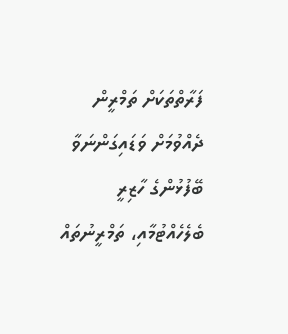ފަރާތްތަކަށް ތަމްރީން ދެއްވުމަށް ވަޑައިގަންނަވާ ބޭފުޅުންގެ ހާޒިރީ ބެލެހެއްޓުމާއި، ތަމްރީނުތައް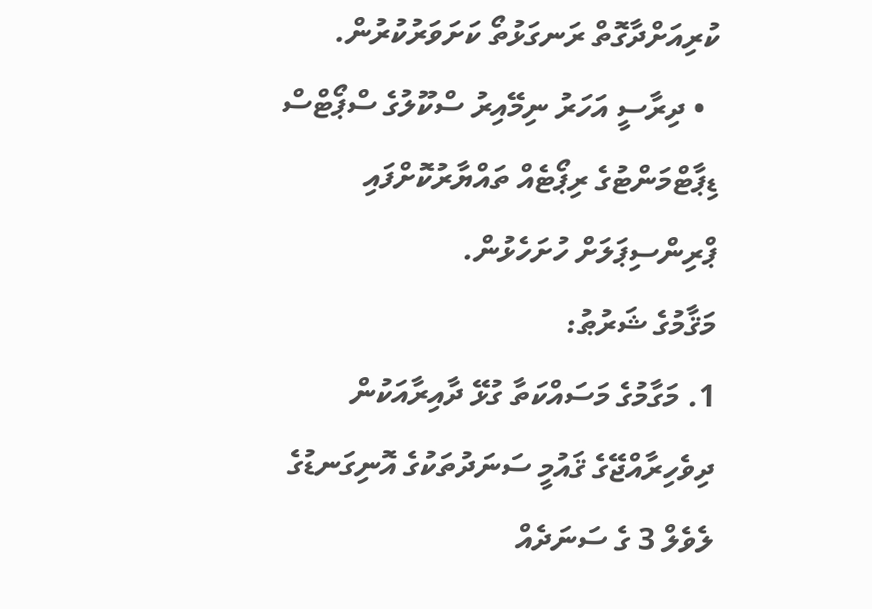ކުރިއަށްދާގޮތް ރަނގަޅުތޯ ކަށަވަރުކުރުން.
  • ދިރާސީ އަހަރު ނިމޭއިރު ސްކޫލުގެ ސްޕޯޓްސް ޑިޕާޓްމަންޓުގެ ރިޕޯޓެއް ތައްޔާރުކޮށްފައި ޕްރިންސިޕަލަށް ހުށަހެޅުން.
މަޤާމުގެ ޝަރުޠު:
1. މަގާމުގެ މަސައްކަތާ ގުޅޭ ދާއިރާއަކުން ދިވެހިރާއްޖޭގެ ޤައުމީ ސަނަދުތަކުގެ އޮނިގަނޑުގެ ލެވެލް 3 ގެ ސަނަދެއް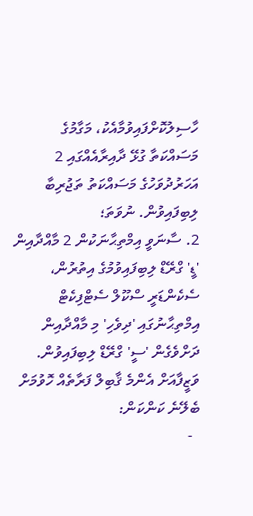ހާސިލުކޮށްފައިވުމާއެކު، މަގާމުގެ މަސައްކަތާ ގުޅޭ ދާއިރާއެއްގައި 2 އަހަރުދުވަހުގެ މަސައްކަތު ތަޖުރިބާ ލިބިފައިވުން. ނުވަތަ؛
2. ސާނަވީ އިމްތިޙާނަކުން 2 މާއްދާއިން 'ޑީ' ގްރޭޑް ލިބިފައިވުމުގެ އިތުރުން، ސެކެންޑަރީ ސްކޫލް ސެޓްފިކެޓް އިމްތިޙާނުގައި 'ދިވެހި' މި މާއްދާއިން ދަށްވެގެން 'ސީ' ގްރޭޑް ލިބިފައިވުން.
ވަޒީފާއަށް އެންމެ ޤާބިލް ފަރާތެއް ހޮވުމަށް ބެލޭނެ ކަންކަން:
  -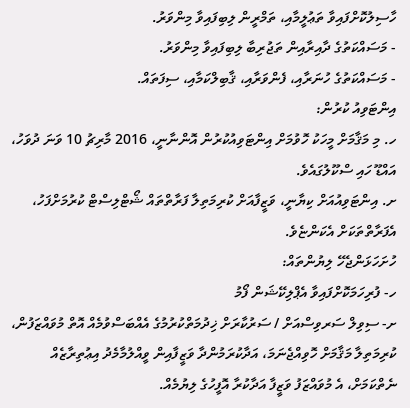ހާސިލުކޮށްފައިވާ ތަޢުލީމާއި، ތަމްރީން ލިބިފައިވާ މިންވަރު.
- މަސައްކަތުގެ ދާއިރާއިން ތަޖުރިބާ ލިބިފައިވާ މިންވަރު.
- މަސައްކަތުގެ ހުނަރާއި، ފެންވަރާއި، ޤާބިލްކަމާއި، ސިފަތައް.
އިންޓަވިއު ކުރުން:
ހ. މި މަޤާމަށް މީހަކު ހޮވުމަށް އިންޓަވިއުކުރުން އޮންނާނީ، 2016 މާރިޗު 10 ވަނަ ދުވަހު، އައްޑޫ ހައި ސްކޫލުގައެވެ.
ށ. އިންޓަވިއުއަށް ކިޔާނީ، ވަޒީފާއަށް ކުރިމަތިލާ ފަރާތްތައް ޝޯޓްލިސްޓް ކުރުމަށްފަހު، އެފަރާތްތަކަށް އެކަންޏެވެ.
ހުށަހަޅަންޖެހޭ ލިޔުންތައް:
ހ- ފުރިހަމަކޮށްފައިވާ އެޕްލިކޭޝަން ފޯމު
ށ- ސިވިލް ސަރވިސްއަށް / ސަރުކާރަށް ޚިދުމަތްކުރުމުގެ އެއްބަސްވުމެއް އޮތް މުވައްޒަފުން، ކުރިމަތިލާ މަޤާމަށް ހޮވިއްޖެނަމަ، އަދާކުރަމުންދާ ވަޒީފާއިން ވީއްލުމާމެދު އިޢުތިރާޒެއް ނެތްކަމަށް، އެ މުވައްޒަފު ވަޒީފާ އަދާކުރާ އޮފީހުގެ ލިޔުމެއް.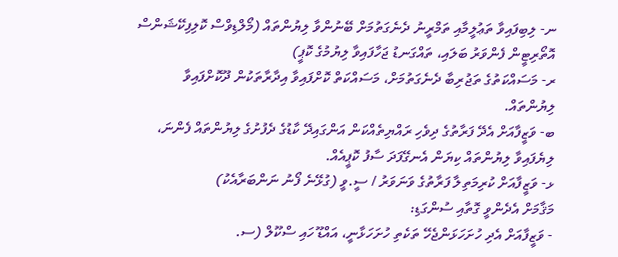ނ- ލިބިފައިވާ ތަޢުލީމާއި ތަމްރީނު ދެނެގަތުމަށް ބޭނުންވާ ލިޔުންތައް (މޯލްޑިވްސް ކޮލިފިކޭޝަންސް އޮތޯރިޓީން ފެންވަރު ބަލައި، ތައްގަނޑު ޖަހާފައިވާ ލިޔުމުގެ ކޮޕީ)
ރ- މަސައްކަތުގެ ތަޖުރިބާ ދެނެގަތުމަށް، މަސައްކަތް ކޮށްފައިވާ އިދާރާތަކުން ދޫކޮށްފައިވާ ލިޔުންތައް.
ބ- ވަޒީފާއަށް އެދޭ ފަރާތުގެ ދިވެހި ރައްޔިތެއްކަން އަންގައިދޭ ކާޑުގެ ދެފުށުގެ ލިޔުންތައް ފެންނަ، ލިޔެފައިވާ ލިޔުންތައް ކިޔަން އެނގޭފަދަ ސާފު ކޮޕީއެއް.
ޅ- ވަޒީފާއަށް ކުރިމަތިލާ ފަރާތުގެ ވަނަވަރު / ސީ.ވީ (ގުޅޭނެ ފޯނު ނަންބަރާއެކު)
މަޤާމަށް އެދެންވީ ގޮތާއި ސުންގަޑި:
- ވަޒީފާއަށް އެދި ހުށަހަޅަންޖެހޭ ތަކެތި ހުށަހަޅާނީ، އައްޑޫ ހައި ސްކޫލް (ސ.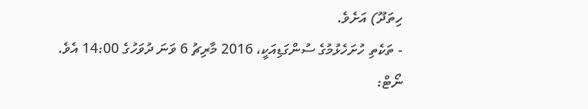ހިތަދޫ) އަށެވެ.
- ތަކެތި ހުށަހެޅުމުގެ ސުންގަޑިއަކީ، 2016 މާރިޗު 6 ވަނަ ދުވަހުގެ 14:00 އެވެ.
ނޯޓް: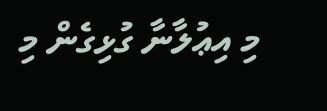މި އިޢުލާނާ ގުޅިގެން މި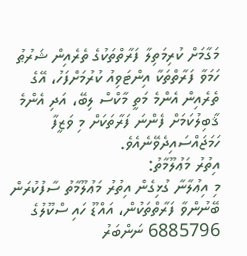މަގާމަށް ކުރިމަތިލާ ފަރާތްތަކުގެ ތެރެއިން ޝަރުޠު ހަމަވާ ފަރާތްތަކާ އިންޓަވިއު ކުރުމަށްފަހު، އޭގެ ތެރެއިން އެންމެ މަތީ މާކްސް ލިބޭ، އަދި އެންމެ ޤާބިލުކަމަށް ފެންނަ ފަރާތަކަށް މި ވަޒީފާ ހަމަޖައްސައިދެވޭނެއެވެ.
އިތުރު މަޢުލޫމާތު:
މި އިޢުލާނާ ގުޅިގެން އިތުރު މަޢުލޫމާތު ސާފުކުރަން ބޭނުންވާ ފަރާތްތަކުން، އައްޑޫ ހައި ސްކޫލުގެ 6885796 ނަންބަރު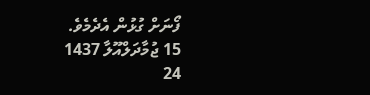ފޯނަށް ގުޅުން އެދެމެވެ.
15 ޖުމާދަލްއޫލާ 1437
24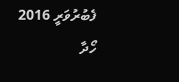ފެބުރުވަރީ 2016
ހޯދާ